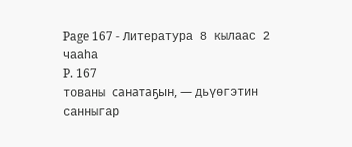Page 167 - Литература 8 кылаас 2 чааhа
P. 167
тованы санатаҕын, — дьүөгэтин санныгар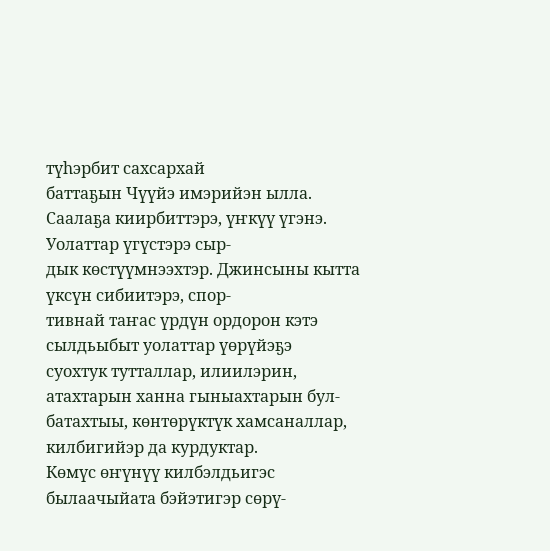түһэрбит сахсархай
баттаҕын Чүүйэ имэрийэн ылла.
Саалаҕа киирбиттэрэ, үҥкүү үгэнэ. Уолаттар үгүстэрэ сыр-
дык көстүүмнээхтэр. Джинсыны кытта үксүн сибиитэрэ, спор-
тивнай таҥас үрдүн ордорон кэтэ сылдьыбыт уолаттар үөрүйэҕэ
суохтук тутталлар, илиилэрин, атахтарын ханна гыныахтарын бул-
батахтыы, көнтөрүктүк хамсаналлар, килбигийэр да курдуктар.
Көмүс өҥүнүү килбэлдьигэс былаачыйата бэйэтигэр сөрү-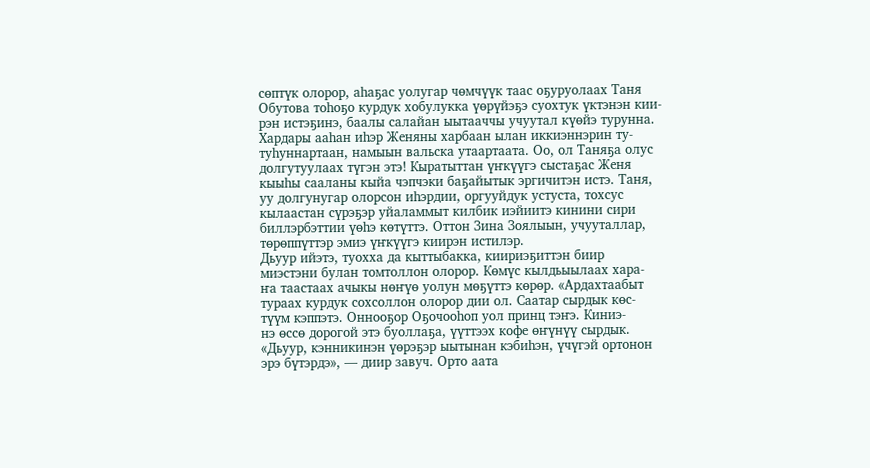сөптүк олорор, аһаҕас уолугар чөмчүүк таас оҕуруолаах Таня
Обутова тоһоҕо курдук хобулукка үөрүйэҕэ суохтук үктэнэн кии-
рэн истэҕинэ, баалы салайан ыытааччы учуутал күөйэ турунна.
Хардары ааһан иһэр Женяны харбаан ылан иккиэннэрин ту-
туһуннартаан, намыын вальска утаартаата. Оо, ол Таняҕа олус
долгутуулаах түгэн этэ! Кыратыттан үҥкүүгэ сыстаҕас Женя
кыыһы сааланы кыйа чэпчэки баҕайытык эргичитэн истэ. Таня,
уу долгунугар олорсон иһэрдии, оргууйдук устуста, тохсус
кылаастан сүрэҕэр уйаламмыт килбик иэйиитэ кинини сири
биллэрбэттии үөһэ көтүттэ. Оттон Зина Зоялыын, учууталлар,
төрөппүттэр эмиэ үҥкүүгэ киирэн истилэр.
Дьуур ийэтэ, туохха да кыттыбакка, киириэҕиттэн биир
миэстэни булан томтоллон олорор. Көмүс кылдьыылаах хара-
ҥа таастаах ачыкы нөҥүө уолун мөҕүттэ көрөр. «Ардахтаабыт
тураах курдук сохсоллон олорор дии ол. Саатар сырдык көс-
түүм кэппэтэ. Оннооҕор Оҕочооһоп уол принц тэҥэ. Киниэ-
нэ өссө дорогой этэ буоллаҕа, үүттээх кофе өҥүнүү сырдык.
«Дьуур, кэнникинэн үөрэҕэр ыытынан кэбиһэн, үчүгэй ортонон
эрэ бүтэрдэ», — диир завуч. Орто аата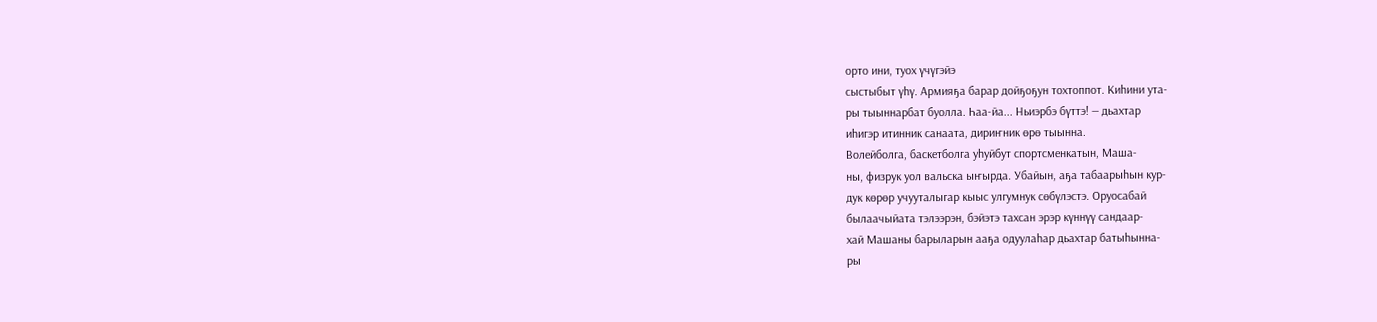орто ини, туох үчүгэйэ
сыстыбыт үһү. Армияҕа барар дойҕоҕун тохтоппот. Киһини ута-
ры тыыннарбат буолла. Һаа-йа... Ньиэрбэ бүттэ! — дьахтар
иһигэр итинник санаата, дириҥник өрө тыынна.
Волейболга, баскетболга уһуйбут спортсменкатын, Маша-
ны, физрук уол вальска ыҥырда. Убайын, аҕа табаарыһын кур-
дук көрөр учууталыгар кыыс улгумнук сөбүлэстэ. Оруосабай
былаачыйата тэлээрэн, бэйэтэ тахсан эрэр күннүү сандаар-
хай Машаны барыларын ааҕа одуулаһар дьахтар батыһынна-
ры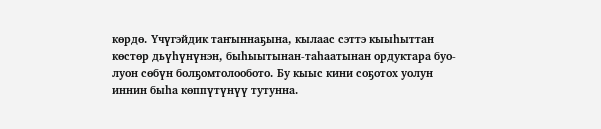көрдө. Үчүгэйдик таҥыннаҕына, кылаас сэттэ кыыһыттан
көстөр дьүһүнүнэн, быһыытынан-таһаатынан ордуктара буо-
луон сөбүн болҕомтолообото. Бу кыыс кини соҕотох уолун
иннин быһа көппүтүнүү тутунна.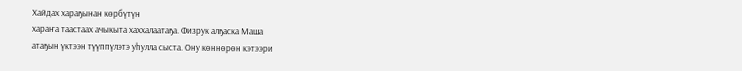Хайдах хараҕынан көрбүтүн
хараҥа таастаах ачыкыта хаххалаатаҕа. Физрук алҕаска Маша
атаҕын үктээн түүппүлэтэ уһулла сыста. Ону көннөрөн кэтээри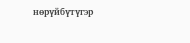нөрүйбүтүгэр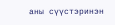аны сүүстэринэн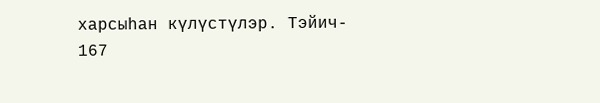харсыһан күлүстүлэр. Тэйич-
167